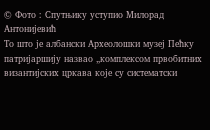© Фото : Спутњику уступио Милорад Антонијевић
То што је албански Археолошки музеј Пећку патријаршију назвао „комплексом првобитних византијских цркава које су систематски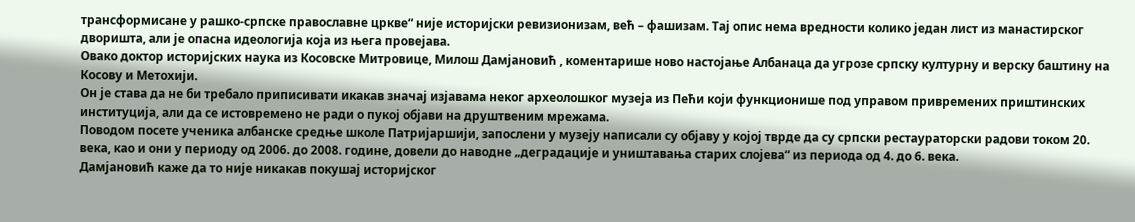трансформисане у рашко-српске православне цркве“ није историјски ревизионизам, већ – фашизам. Тај опис нема вредности колико један лист из манастирског дворишта, али је опасна идеологија која из њега провејава.
Овако доктор историјских наука из Косовске Митровице, Милош Дамјановић , коментарише ново настојање Албанаца да угрозе српску културну и верску баштину на Косову и Метохији.
Он је става да не би требало приписивати икакав значај изјавама неког археолошког музеја из Пећи који функционише под управом привремених приштинских институција, али да се истовремено не ради о пукој објави на друштвеним мрежама.
Поводом посете ученика албанске средње школе Патријаршији, запослени у музеју написали су објаву у којој тврде да су српски рестаураторски радови током 20. века, као и они у периоду од 2006. до 2008. године, довели до наводне „деградације и уништавања старих слојева“ из периода од 4. до 6. века.
Дамјановић каже да то није никакав покушај историјског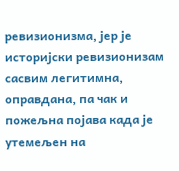ревизионизма, јер је историјски ревизионизам сасвим легитимна, оправдана, па чак и пожељна појава када је утемељен на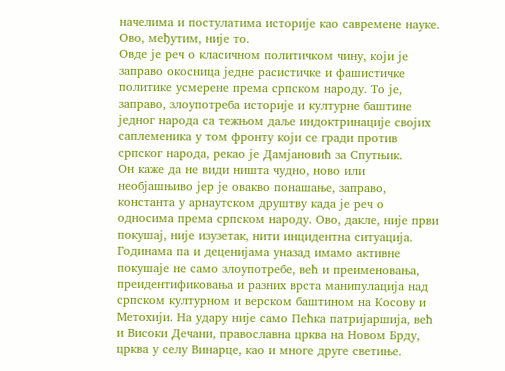начелима и постулатима историје као савремене науке. Ово, међутим, није то.
Овде је реч о класичном политичком чину, који је заправо окосница једне расистичке и фашистичке политике усмерене према српском народу. То је, заправо, злоупотреба историје и културне баштине једног народа са тежњом даље индоктринације својих саплеменика у том фронту који се гради против српског народа, рекао је Дамјановић за Спутњик.
Он каже да не види ништа чудно, ново или необјашњиво јер је овакво понашање, заправо, константа у арнаутском друштву када је реч о односима према српском народу. Ово, дакле, није први покушај, није изузетак, нити инцидентна ситуација.
Годинама па и деценијама уназад имамо активне покушаје не само злоупотребе, већ и преименовања, преидентификовања и разних врста манипулација над српском културном и верском баштином на Косову и Метохији. На удару није само Пећка патријаршија, већ и Високи Дечани, православна црква на Новом Брду, црква у селу Винарце, као и многе друге светиње.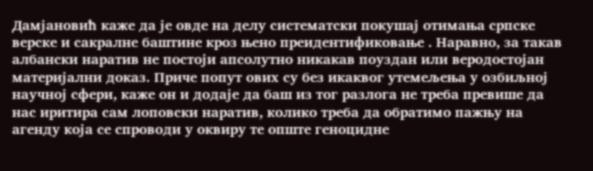Дамјановић каже да је овде на делу систематски покушај отимања српске верске и сакралне баштине кроз њено преидентификовање . Наравно, за такав албански наратив не постоји апсолутно никакав поуздан или веродостојан материјални доказ. Приче попут ових су без икаквог утемељења у озбиљној научној сфери, каже он и додаје да баш из тог разлога не треба превише да нас иритира сам лоповски наратив, колико треба да обратимо пажњу на агенду која се спроводи у оквиру те опште геноцидне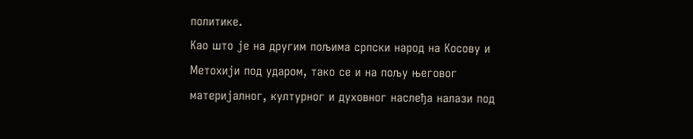политике.
Као што је на другим пољима српски народ на Косову и Метохији под ударом, тако се и на пољу његовог материјалног, културног и духовног наслеђа налази под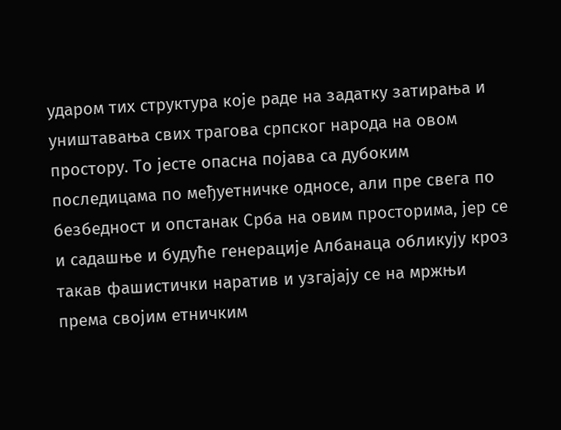ударом тих структура које раде на задатку затирања и уништавања свих трагова српског народа на овом простору. То јесте опасна појава са дубоким последицама по међуетничке односе, али пре свега по безбедност и опстанак Срба на овим просторима, јер се и садашње и будуће генерације Албанаца обликују кроз такав фашистички наратив и узгајају се на мржњи према својим етничким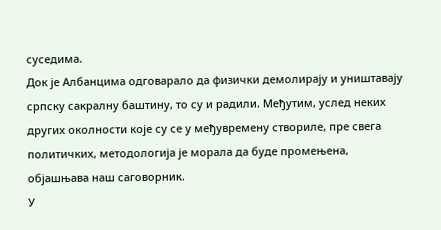суседима.
Док је Албанцима одговарало да физички демолирају и уништавају српску сакралну баштину, то су и радили. Међутим, услед неких других околности које су се у међувремену створиле, пре свега политичких, методологија је морала да буде промењена, објашњава наш саговорник.
У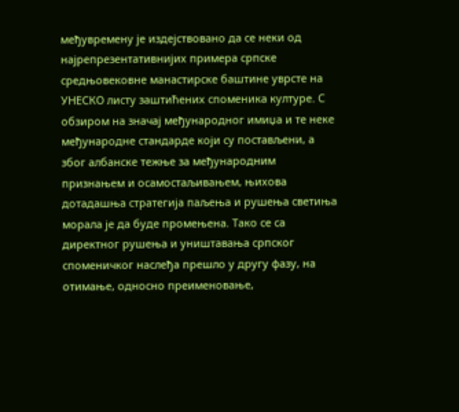међувремену је издејствовано да се неки од најрепрезентативнијих примера српске средњовековне манастирске баштине уврсте на УНЕСКО листу заштићених споменика културе. С обзиром на значај међународног имиџа и те неке међународне стандарде који су постављени, а због албанске тежње за међународним признањем и осамостаљивањем, њихова дотадашња стратегија паљења и рушења светиња морала је да буде промењена. Тако се са директног рушења и уништавања српског споменичког наслеђа прешло у другу фазу, на отимање, односно преименовање,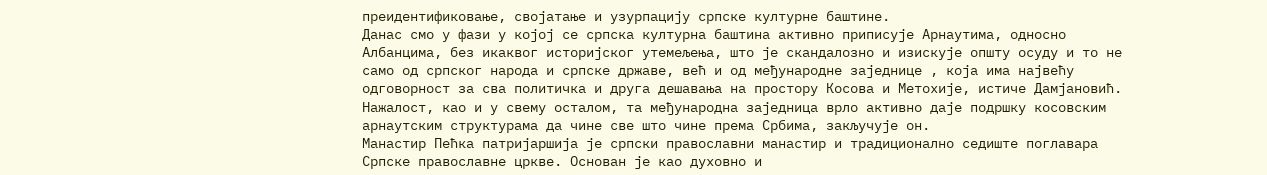преидентификовање, својатање и узурпацију српске културне баштине.
Данас смо у фази у којој се српска културна баштина активно приписује Арнаутима, односно Албанцима, без икаквог историјског утемељења, што је скандалозно и изискује општу осуду и то не само од српског народа и српске државе, већ и од међународне заједнице , која има највећу одговорност за сва политичка и друга дешавања на простору Косова и Метохије, истиче Дамјановић. Нажалост, као и у свему осталом, та међународна заједница врло активно даје подршку косовским арнаутским структурама да чине све што чине према Србима, закључује он.
Манастир Пећка патријаршија је српски православни манастир и традиционално седиште поглавара Српске православне цркве. Основан је као духовно и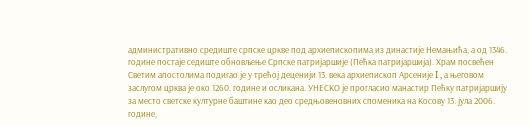административно средиште српске цркве под архиепископима из династије Немањића, а од 1346. године постаје седиште обновљење Српске патријаршије (Пећка патријаршија). Храм посвећен Светим апостолима подигао је у трећој деценији 13. века архиепископ Арсеније I , а његовом заслугом црква је око 1260. године и осликана. УНЕСКО је прогласио манастир Пећку патријаршију за место светске културне баштине као део средњовеновних споменика на Косову 13. јула 2006. године,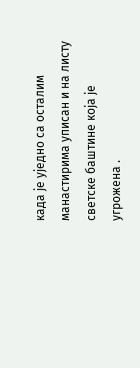када је уједно са осталим манастирима уписан и на листу светске баштине која је угрожена .